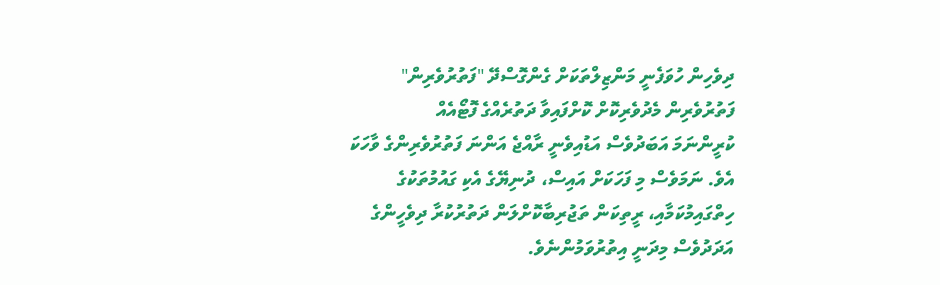ދިވެހިން ހުވަފެނީ މަންޒިލްތަކަށް ގެންގޮސްދޭ "ފަތުރުވެރިން"
ފަތުރުވެރިން މެދުވެރިކޮށް ކޮށްފައިވާ ދަތުރެއްގެ ފޮޓޯއެއް
ކުރީންނަމަ އަބަދުވެސް އަޑުއިވެނީ ރާއްޖެ އަންނަ ފަތުރުވެރިންގެ ވާހަކަ އެވެ. ނަމަވެސް މި ފަހަކަށް އައިސް، ދުނިޔޭގެ އެކި ގައުމުތަކުގެ ހިތްގައިމުކަމާއި، ރީތިކަން ތަޖުރިބާކޮށްލަން ދަތުރުކުރާ ދިވެހީންގެ އަދަދުވެސް މިދަނީ އިތުރުވަމުންނެވެ.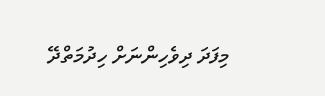މިފަދަ ދިވެހިންނަށް ހިދުމަތްދޭ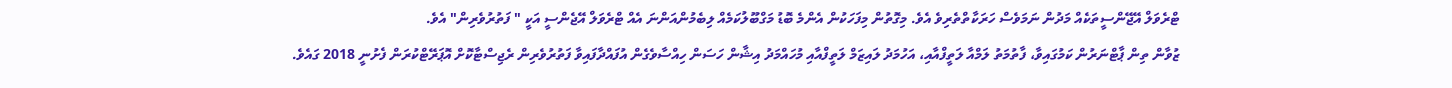ޓްރެވަލް އޭޖޭންސީތަކެއް މަދުން ނަމަވެސް ހަރަކާތްތެރިވެ އެވެ. މިގޮތުން މިފަހަކުން އެންމެ ބޮޑު މަގްބޫލުކަމެއް ލިބެމުންއަންނަ އެއް ޓްރެވަލް އޭޖެންސީ އަކީ " ފަތުރުވެރިން" އެވެ.
ޒުވާން ތިން ޕާޓްނަރުން ކަމުގައިވާ، ފާތުމަތު ލަމްއާ ލަތީފްއާއި، އަހުމަދު ލައިޒަމް ލަތީފްއާއި މުހައްމަދު އިޝާން ހަސަން ހިއްސާވެގެން އުފައްދާފައިވާ ފަތުރުވެރިން ރެޖިސްޓާކޮށް އޮޕަރޭޓްކުރަން ފެށުނީ 2018 ގައެވެ.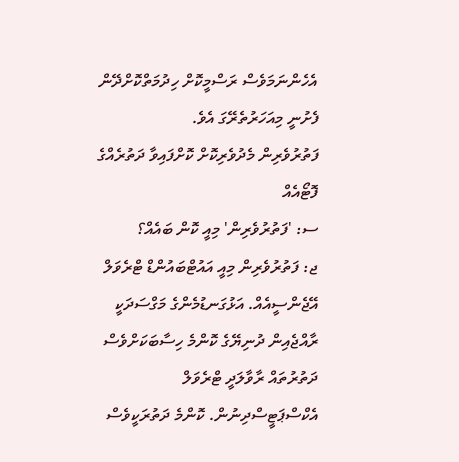އެހެންނަމަވެސް ރަސްމީކޮށް ހިދުމަތްކޮށްދޭން ފެށުނީ މިއަހަރުތެރޭގަ އެވެ.
ފަތުރުވެރިން މެދުވެރިކޮށް ކޮށްފައިވާ ދަތުރެއްގެ ފޮޓޯއެއް
ސ: 'ފަތުރުވެރިން' މިއީ ކޮން ބައެއް؟
ޖ: ފަތުރުވެރިން މިއީ އައުޓްބައުންޑް ޓްރެވަލް އޭޖެންސީއެއް. އަޅުގަނޑުމެންގެ މަގްސަދަކީ ރާއްޖެއިން ދުނިޔޭގެ ކޮންމެ ހިސާބަކަށްވެސް ދަތުރުތައް ރާވާލަދީ ޓްރެވަލް އެކްސްޕަޓީސްދިނުން. ކޮންމެ ދަތުރަކީވެސް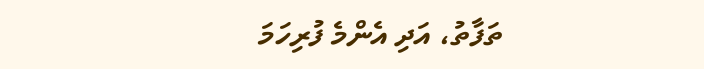ތަފާތު، އަދި އެންމެ ފުރިހަމަ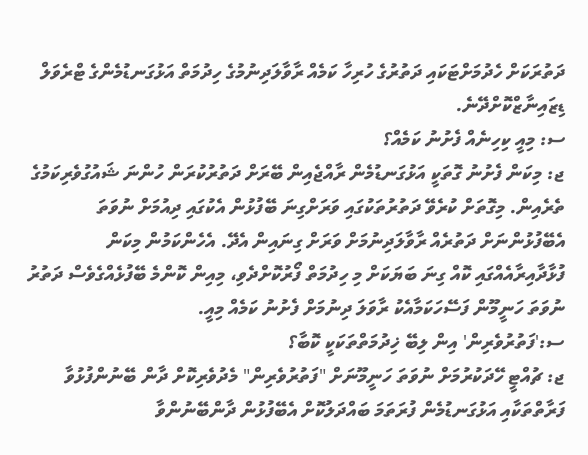ދަތުރަކަށް ހެދުމަށްޓަކައި ދަތުރުގެ ހުރިހާ ކަމެއް ރާވާލަދިނުމުގެ ހިދުމަތް އަޅުގަނޑުމެންގެ ޓްރެވަލް ޑިޒައިނާޒްކޮށްދޭނެ.
ސ: މިއީ ކިހިނެއް ފެށުނު ކަމެއް؟
ޖ: މިކަން ފެށުނު ގޮތަކީ އަޅުގަނޑުމެން ރާއްޖެއިން ބޭރަށް ދަތުރުކުރަން ހުންނަ ޝައުގުވެރިކަމުގެ ތެރެއިން. މިގޮތަށް ކުރެވޭ ދަތުރުތަކުގައި ވަރަށްގިނަ ބޭފުޅުން އެކުގައި ދިއުމަށް ނުވަތަ އެބޭފުޅުންނަށް ދަތުރެއް ރާވާލަދިނުމަށް ވަރަށް ގިނައިން އެދޭ. އެހެންކަމުން މިކަން ފުޅާދާއިރާއެއްގައި ކޮއް ގިނަ ބަޔަކަށް މި ހިދުމަތް ފޯރުކޮށްދެވި، މިއިން ކޮންމެ ބޭފުޅެއްގެވެސް ދަތުރު ނުވަތަ ހަނީމޫން ފަސޭހަކަމާއެކު ރާވަލަ ދިނުމަށް ފެށުނު ކަމެއް މިއީ.
ސ:'ފަތުރުވެރިން' އިން ލިބޭ ޚިދުމަތްތަކަކީ ކޮބާ؟
ޖ: ޗުއްޓީ ހޭދަކުރުމަށް ނުވަތަ ހަނީމޫނަށް "ފަތުރުވެރިން" މެދުވެރިކޮށް ދާން ބޭނުންފުޅުވާ ފަރާތްތަކާއި އަޅުގަނޑުމެން ފުރަތަމަ ބައްދަލުކޮށް އެބޭފުޅުން ދާންބޭނުންވާ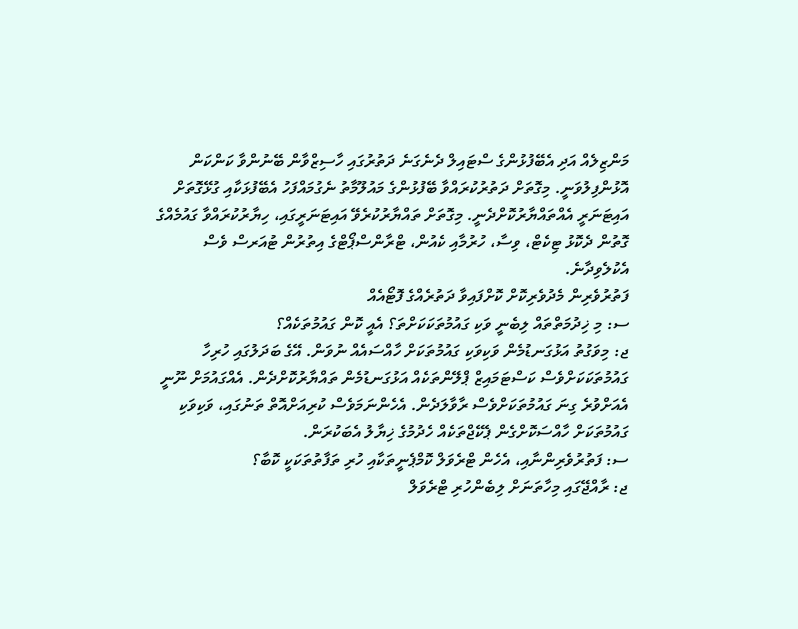މަންޒިލެއް އަދި އެބޭފުޅުންގެ ސްޓައިލް ދެނެގަނެ ދަތުރުގައި ހާސިޒްވާން ބޭނުންވާ ކަންކަން އޮޅުންފިލުވަނީ. މިގޮތަށް ދަތުރުކުރައްވާ ބޭފުޅުންގެ މައުލޫމާތު ނެގުމައްފަހު އެބޭފުޅަކާއި ގުޅޭގޮތަށް އައިޓަނަރީ އެއްތައްޔާރުކޮށްދެނީ. މިގޮތަށް ތައްޔާރުކުރެވޭ އައިޓަނަރީގައި، ހިޔާރުކުރައްވާ ގައުމެއްގެ ގޮތުން ދެކޮޅު ޓިކެޓް، ވިސާ، ހުރުމާއި ކެއުން، ޓްރާންސްޕޯޓްގެ އިތުރުން ޓުއަރސް ވެސް އެކުލެވިދާނެ.
ފަތުރުވެރިން މެދުވެރިކޮށް ކޮށްފައިވާ ދަތުރެއްގެ ފޮޓޯއެއް
ސ: މި ޚިދުމަތްތައް ލިބެނީ ވަކި ގައުމުތަކަކަށްތަ؟ އެއީ ކޮން ގައުމުތަކެއް؟
ޖ: މިވަގުތު އަޅުގަނޑުމެން ވަކިވަކި ގައުމުތަކަށް ހާއްސައެއް ނުވަން. އޭގެ ބަދަލުގައި ހުރިހާ ގައުމުތަކަކަށްވެސް ކަސްޓަމައިޒް ޕްލޭންތަކެއް އަޅުގަނޑުމެން ތައްޔާރުކޮށްދެން. އެއްގައުމަށް ނޫނީ އެއަށްވުރެ ގިނަ ގައުމުތަކަށްވެސް ރާވާލަދެން. އެހެންނަމަވެސް ކުރިއަށްއޮތް ތަނުގައި، ވަކިވަކި ގައުމުތަކަށް ހާއްސަކޮށްގެން ޕެކޭޖްތަކެއް ހެދުމުގެ ޚިޔާލު އެބަކުރަން.
ސ: ފަތުރުވެރިންނާއި، އެހެން ޓްރެވަލް ކޮމްޕެނީތަކާއި ހުރި ތަފާތުތަކަކީ ކޮބާ؟
ޖ: ރާއްޖޭގައި މިހާތަނަށް ލިބެންހުރި ޓްރެވަލް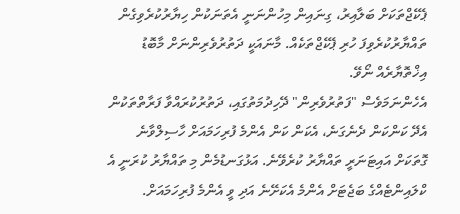ޕެކޭޖްތަކަށް ބަލާއިރު، ގިނައިން މިހުންނަނީ އެތަނަކުން ހިޔާރުކުރެވިގެން ތައްޔާރުކުރެވިފަ ހުރި ޕެކޭޖްތަކެއް. މާނައަކީ ދަތުރުވެރިންނަށް މާބޮޑު އިޚްތޮޔާރެއް ނޯވޭ.
އެހެންނަމަވެސް "ފަތުރުވެރިން" ދޭހިދުމަތުގައި، ދަތުރުކުރައްވާ ފަރާތްތަކުން އެދޭ ކަންކަން ދެނެގަނެ، އެކަން ކަން އެންމެ ފުރިހަމައަށް ހާސިލްވާނެ ގޮތަކަށް އައިޓަނަރީ ތައްޔާރު ކުރެވޭނެ. އަޅުގަނޑުމެން މި ތައްޔާރު ކުރަނީ އެ ކްލައިންޓެއްގެ ބަޖެޓަށް އެންމެ އެކަށޭނެ އަދި ވީ އެންމެ ފުރިހަމައަށް.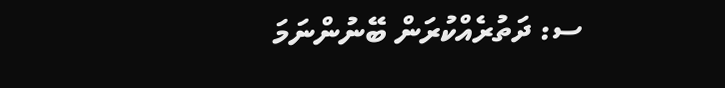ސ: ދަތުރެއްކުރަން ބޭނުންނަމަ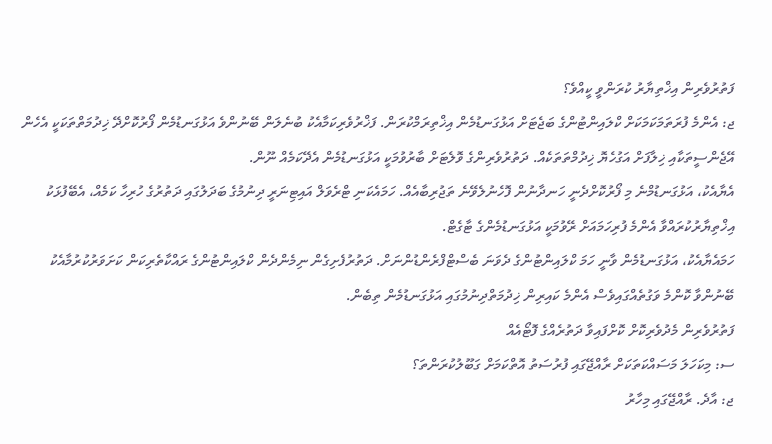ފަތުރުވެރިން އިޚްތިޔާރު ކުރަންވީ ކީއްވެ؟
ޖ: އެންމެ ފުރަތަމަކަމަކަށް ކްލައިންޓުންގެ ބަޖެޓަށް އަޅުގަނޑުމެން އިޚްތިރަމްކުރަން. ފަޚްރުވެރިކަމާއެކު ބުނެލަން ބޭނުންވެ އަޅުގަނޑުމެން ފޯރުކޮށްދޭ ޚިދުމަތްތަކަކީ އެހެން އޭޖެންސީތަކާއި ޚިލާފަށް އަގުހެޔޮ ޚިދުމްތަތަކެއް. ދަތުރުވެރިންގެ ވޮލެޓަށް ބާރުވުމަކީ އަޅުގަނޑުމެން އެދޭކަމެއް ނޫން.
އެޔާއެކު، އަޅުގަނޑުމްނެ މި ފޯރުކޮށްދެނީ ހަނދާނުން ފޮހެނުލެވޭނެ ތަޖުރިބާއެއް. ހަމައެކަނި ޓްރެވަލް އައިޓިނަރީ ދިނުމުގެ ބަދަލުގައި ދަތުރުގެ ހުރިހާ ކަމެއް، އެބޭފުޅަކު އިޚްތިޔާރުކުރައްވާ އެންމެ ފުރިހަމައަށް ރޭވުމަކީ އަޅުގަނޑުމެންގެ ޓާގެޓް.
ހަމައެޔާއެކު، އަޅުގަނޑުމެން ވާނީ ހަމަ ކްލައިންޓުންގެ ދެވަނަ ބެސްޓްފްރެންޑުންނަށް. ދަތުރުފެށިގެން ނިމެންދެން ކްލައިންޓުންގެ ރައްކާތެރިކަން ކަށަވަރުކުރުމާއެކު ބޭނުންވާ ކޮންމެ ވަގުތެއްގައިވެސް އެންމެ ކައިރިން ޚިދުމަތްދިނުމުގައި އަޅުގަނޑުމެން ތިބެން.
ފަތުރުވެރިން މެދުވެރިކޮށް ކޮށްފައިވާ ދަތުރެއްގެ ފޮޓޯއެއް
ސ: މިކަހަލަ މަސައްކަތަކަށް ރާއްޖޭގައި ފުރުސަތު އޮތްކަމަށް ގަބޫލުކުރަންތަ؟
ޖ: އާދެ. ރާއްޖޭގައި މިހާރު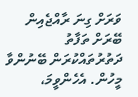ވަރަށް ގިނަ ރާއްޖެއިން ބޭރަށް ތަފާތު ދަތުރުތައްކުރަން ބޭނުންވާ މީހުން. އެހެންވީމަ،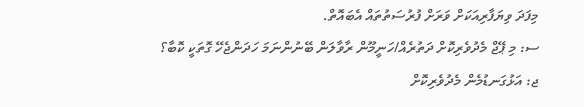މިފަދަ ވިޔަފާރިއަކަށް ވަރަށް ފުރުސަތުތައް އެބައޮތް.
ސ: މި ޕޭޖް މެދުވެރިކޮށް ދަތުރެއް/ހަނީމޫން ރާވާލަން ބޭނުންނަމަ ހަދަންޖެހޭ ގޮތަކީ ކޮބާ؟
ޖ: އަޅުގަނޑުމެން މެދުވެރިކޮށް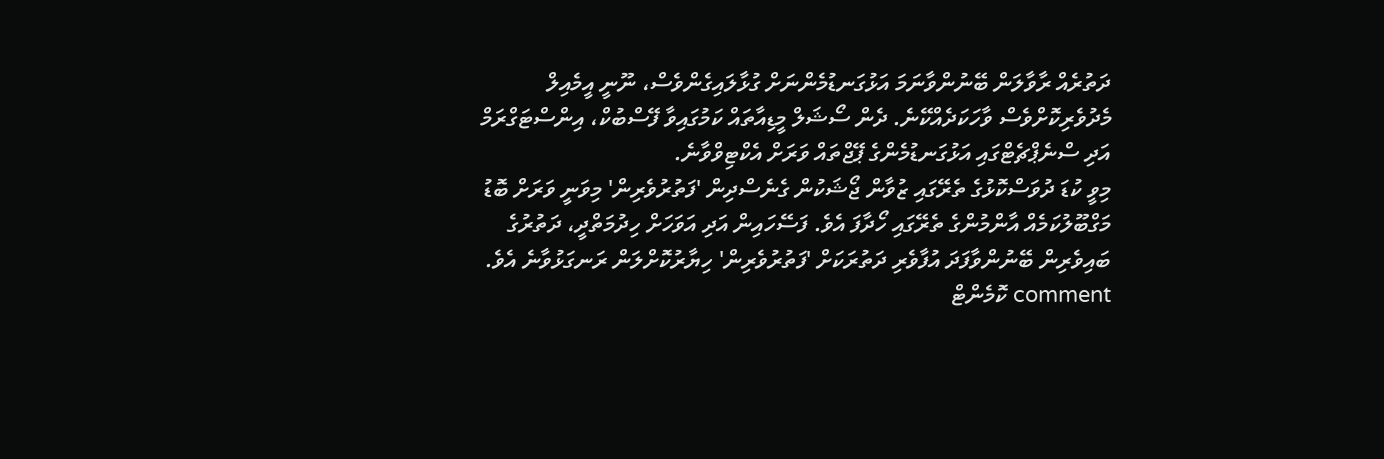ދަތުރެއް ރާވާލަން ބޭނުންވާނަމަ އަޅުގަނޑުމެންނަށް ގުޅާލައިގެންވެސް، ނޫނީ އީމެއިލް މެދުވެރިކޮށްވެސް ވާހަކަދެއްކޭނެ. ދެން ސޯޝަލް މީޑިއާތައް ކަމުގައިވާ ފޭސްބުކް، އިންސްޓަގްރަމް އަދި ސްނެޕްޗެޓްގައި އަޅުގަނޑުމެންގެ ޕޭޖްތައް ވަރަށް އެކްޓިވްވާނެ.
މިވީ ކުޑަ ދުވަސްކޮޅުގެ ތެރޭގައި ޒުވާން ޖޯޝަކުން ގެނެސްދިން 'ފަތުރުވެރިން' މިވަނީ ވަރަށް ބޮޑު މަގްބޫލުކަމެއް އާންމުންގެ ތެރޭގައި ހޯދާފަ އެވެ. ފަސޭހައިން އަދި އަވަހަށް ހިދުމަތްދީ، ދަތުރުގެ ބައިވެރިން ބޭނުންވާފަދަ އުފާވެރި ދަތުރަކަށް 'ފަތުރުވެރިން' ހިޔާރުކޮށްލަން ރަނގަޅުވާނެ އެވެ.
comment ކޮމެންޓް